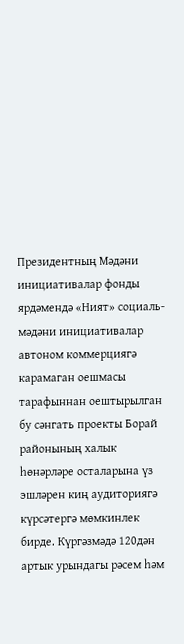Президентның Мәдәни инициативалар фонды ярдәмендә «Ният» социаль-мәдәни инициативалар автоном коммерциягә карамаган оешмасы тарафыннан оештырылган бу сәнгать проекты Борай районының халык һөнәрләре осталарына үз эшләрен киң аудиториягә күрсәтергә мөмкинлек бирде. Күргәзмәдә 120дән артык урындагы рәсем һәм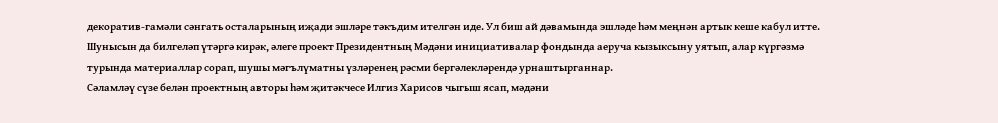декоратив-гамәли сәнгать осталарының иҗади эшләре тәкъдим ителгән иде. Ул биш ай дәвамында эшләде һәм меңнән артык кеше кабул итте.
Шунысын да билгеләп үтәргә кирәк, әлеге проект Президентның Мәдәни инициативалар фондында аеруча кызыксыну уятып, алар күргәзмә турында материаллар сорап, шушы мәгълүматны үзләренең рәсми бергәлекләрендә урнаштырганнар.
Сәламләү сүзе белән проектның авторы һәм җитәкчесе Илгиз Харисов чыгыш ясап, мәдәни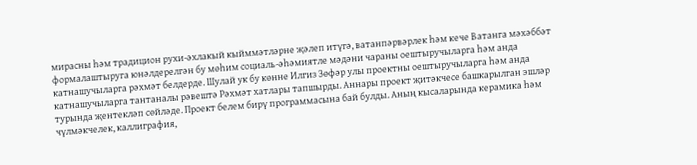мирасны һәм традицион рухи-әхлакый кыйммәтләрне җәлеп итүгә, ватанпәрвәрлек һәм кече Ватанга мәхәббәт формалаштыруга юнәлдерелгән бу мөһим социаль-әһәмиятле мәдәни чараны оештыручыларга һәм анда катнашучыларга рәхмәт белдерде. Шулай ук бу көнне Илгиз Зөфәр улы проектны оештыручыларга һәм анда катнашучыларга тантаналы рәвештә Рәхмәт хатлары тапшырды. Аннары проект җитәкчесе башкарылган эшләр турында җентекләп сөйләде. Проект белем бирү программасына бай булды. Аның кысаларында керамика һәм чүлмәкчелек, каллиграфия,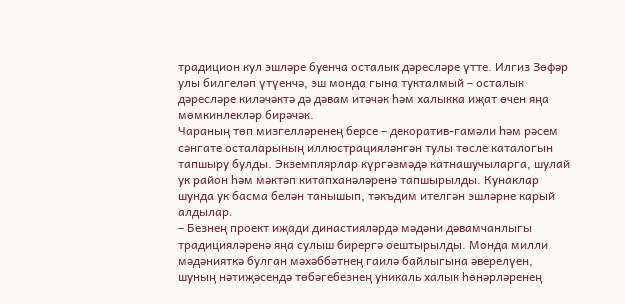традицион кул эшләре буенча осталык дәресләре үтте. Илгиз Зөфәр улы билгеләп үтүенчә, эш монда гына тукталмый – осталык дәресләре киләчәктә дә дәвам итәчәк һәм халыкка иҗат өчен яңа мөмкинлекләр бирәчәк.
Чараның төп мизгелләренең берсе – декоратив-гамәли һәм рәсем сәнгате осталарының иллюстрацияләнгән тулы төсле каталогын тапшыру булды. Экземплярлар күргәзмәдә катнашучыларга, шулай ук район һәм мәктәп китапханәләренә тапшырылды. Кунаклар шунда ук басма белән танышып, тәкъдим ителгән эшләрне карый алдылар.
– Безнең проект иҗади династияләрдә мәдәни дәвамчанлыгы традицияләренә яңа сулыш бирергә оештырылды. Монда милли мәдәнияткә булган мәхәббәтнең гаилә байлыгына әверелүен, шуның нәтиҗәсендә төбәгебезнең уникаль халык һөнәрләренең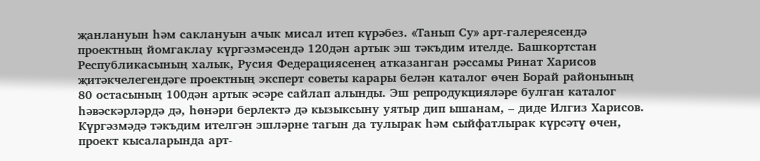җанлануын һәм саклануын ачык мисал итеп күрәбез. «Танып Су» арт-галереясендә проектның йомгаклау күргәзмәсендә 120дән артык эш тәкъдим ителде. Башкортстан Республикасының халык, Русия Федерациясенең атказанган рәссамы Ринат Харисов җитәкчелегендәге проектның эксперт советы карары белән каталог өчен Борай районының 80 остасының 100дән артык әсәре сайлап алынды. Эш репродукцияләре булган каталог һәвәскәрләрдә дә, һөнәри берлектә дә кызыксыну уятыр дип ышанам, – диде Илгиз Харисов.
Күргәзмәдә тәкъдим ителгән эшләрне тагын да тулырак һәм сыйфатлырак күрсәтү өчен, проект кысаларында арт-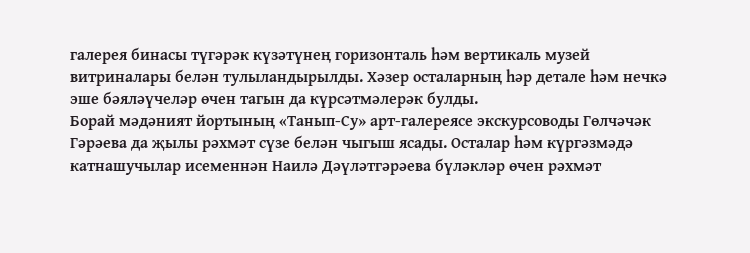галерея бинасы түгәрәк күзәтүнең горизонталь һәм вертикаль музей витриналары белән тулыландырылды. Хәзер осталарның һәр детале һәм нечкә эше бәяләүчеләр өчен тагын да күрсәтмәлерәк булды.
Борай мәдәният йортының «Танып-Су» арт-галереясе экскурсоводы Гөлчәчәк Гәрәева да җылы рәхмәт сүзе белән чыгыш ясады. Осталар һәм күргәзмәдә катнашучылар исеменнән Наилә Дәүләтгәрәева бүләкләр өчен рәхмәт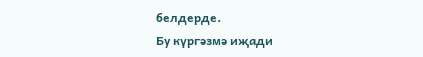белдерде.
Бу күргәзмә иҗади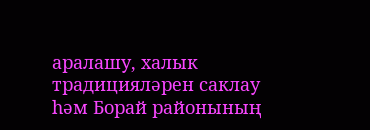аралашу, халык традицияләрен саклау һәм Борай районының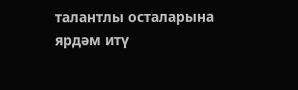талантлы осталарына ярдәм итү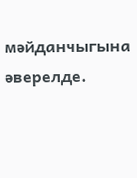мәйданчыгына әверелде.